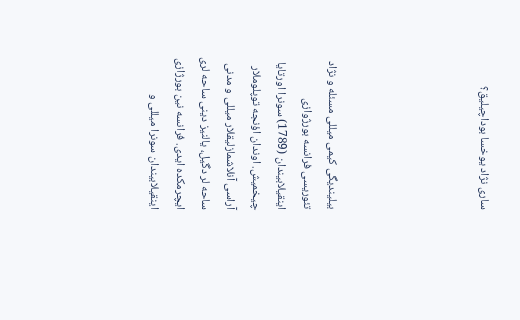ساری نژاد یوخسا بوداچیلیق؟





بیلیندیگی کیمی میللی مسئله و نژاد تئوریسی فرانسه بورژوازی اینقیلابیندان (1789) سونرا اورتایا چیخمیش. اوندان اؤنجه توپلوملار آراسی آنلاشمازلیقلار میللی و مدنی ساحه لر دگیل، یالنیز دینی ساحه لری ایچرمکده ایدی. فرانسه نین بورژازی اینقیلابیندان سونرا میللی و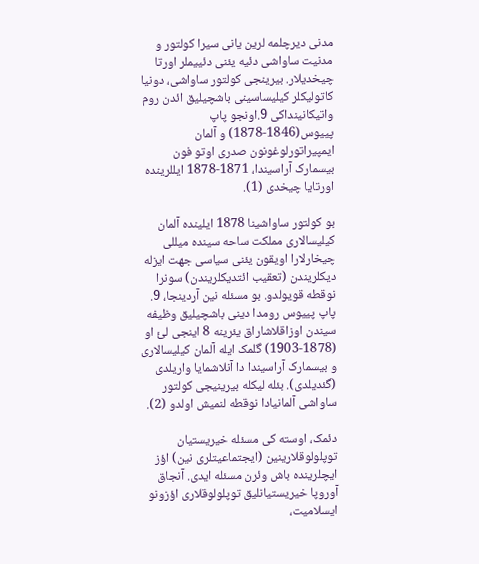مدنی دیرچلمه لرین یانی سیرا کولتور و مدنیت ساواشی دئیه یئنی دئییملر اورتا چیخدیلار. بیرینجی کولتور ساواشی، دونیا کاتولیکلر کیلیساسینی باشچیلیق ائدن روم واتیکانینداکی 9.اونجو پاپ پییوس(1846-1878) و آلمان ایمپیراتورلوغونون صدری اوتو فون بیسمارک آراسیندا، 1871-1878 ایللرینده  اورتایا چیخدی (1).

بو کولتور ساواشینا 1878 ایلینده آلمان کیلیسالاری مملکت ساحه سینده میللی چیخارلارا اویقون یئنی سیاسی جهت ایزله دیکلریندن (تعقیب ائتدیکلریندن) سونرا نوقطه قویولدو. بو مسئله نین آردینجا، 9. پاپ پییوس رومدا دینی باشچیلیق وظیفه سیندن اوزاقلاشاراق یئرینه 8 اینجی لئ او (1878-1903) گلمک ایله آلمان کیلیسالاری و بیسمارک آراسیندا دا آنلاشمایا واریلدی (گئدیلدی). بئله لیکله بیرینیجی کولتور ساواشی آلمانیادا نوقطه لنمیش اولدو (2).

دئمک، اوسته کی مسئله خیریستیان توپلولوقلارینین (ایجتماعیتلری نین) اؤز ایچلرینده باش وئرن مسئله ایدی. آنجاق آوروپا خیریستیانلیق توپلولوقلاری اؤزونو ایسلامیت،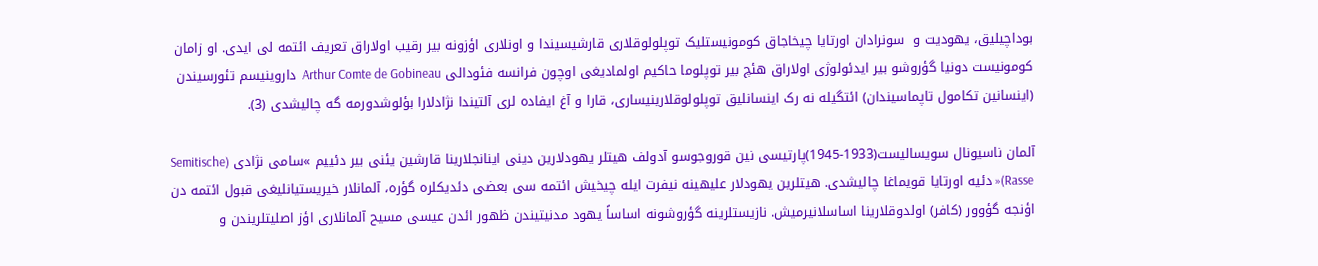بوداچیلیق، یهودیت و  سونرادان اورتایا چیخاجاق کومونیستلیک توپلولوقلاری قارشیسیندا و اونلاری اؤزونه بیر رقیب اولاراق تعریف ائتمه لی ایدی. او زامان کومونیست دونیا گؤروشو بیر ایدئولوژی اولاراق هئچ بیر توپلوما حاکیم اولمادیغی اوچون فرانسه فئودالی Arthur Comte de Gobineau  داروینیسم تئورسیندن (اینسانین تکامول تاپماسیندان) ائتگیله نه رک اینسانلیق توپلولوقلارینیساری، قارا و آغ ایفاده لری آلتیندا نژادلارا بؤلوشدورمه گه چالیشدی (3).

آلمان ناسیونال سویسالیست(1933-1945)پارتیسی نین قوروجوسو آدولف هیتلر یهودلارین دینی اینانجلارینا قارشین یئنی بیر دئییم »سامی نژادی (Semitische Rasse)« دئیه اورتایا قویماغا چالیشدی. هیتلرین یهودلار علیهینه نیفرت ایله چیخیش ائتمه سی بعضی دئدیکلره گؤره، آلمانلار خیریستیانلیغی قبول ائتمه دن اؤنجه گؤوور (کافر) اولدوقلارینا اساسلانیرمیش. نازیستلرینه گؤروشونه اساساً یهود مدنیتیندن ظهور ائدن عیسی مسیح آلمانلاری اؤز اصلیتلریندن و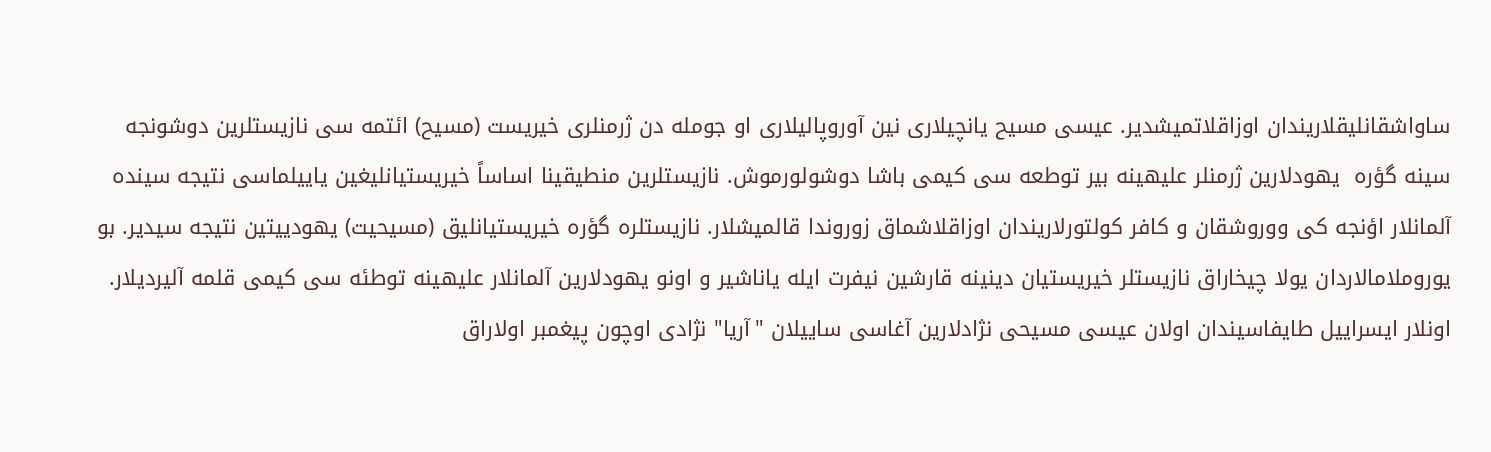ساواشقانلیقلاریندان اوزاقلاتمیشدیر. عیسی مسیح یانچیلاری نین آوروپالیلاری او جومله دن ژرمنلری خیریست (مسیح) ائتمه سی نازیستلرین دوشونجه سینه گؤره  یهودلارین ژرمنلر علیهینه بیر توطعه سی کیمی باشا دوشولورموش. نازیستلرین منطیقینا اساساً خیریستیانلیغین یاییلماسی نتیجه سینده آلمانلار اؤنجه کی ووروشقان و کافر کولتورلاریندان اوزاقلاشماق زوروندا قالمیشلار. نازیستلره گؤره خیریستیانلیق (مسیحیت) یهودییتین نتیجه سیدیر. بو یوروملامالاردان یولا چیخاراق نازیستلر خیریستیان دینینه قارشین نیفرت ایله یاناشیر و اونو یهودلارین آلمانلار علیهینه توطئه سی کیمی قلمه آلیردیلار.  اونلار ایسراییل طایفاسیندان اولان عیسی مسیحی نژادلارین آغاسی ساییلان "آریا" نژادی اوچون پیغمبر اولاراق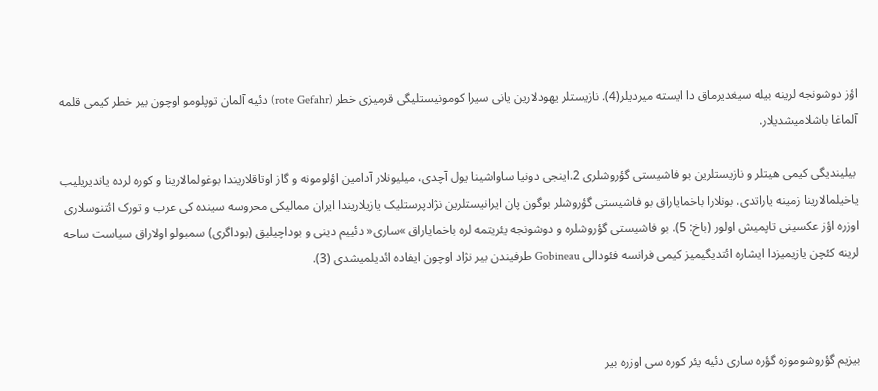اؤز دوشونجه لرینه بیله سیغدیرماق دا ایسته میردیلر(4). نازیستلر یهودلارین یانی سیرا کومونیستلیگی قرمیزی خطر (rote Gefahr) دئیه آلمان توپلومو اوچون بیر خطر کیمی قلمه آلماغا باشلامیشدیلار.

 بیلیندیگی کیمی هیتلر و نازیستلرین بو فاشیستی گؤروشلری 2.اینجی دونیا ساواشینا یول آچدی، میلیونلار آدامین اؤلومونه و گاز اوتاقلاریندا بوغولمالارینا و کوره لرده یاندیریلیب یاخیلمالارینا زمینه یاراتدی. بونلارا باخمایاراق بو فاشیستی گؤروشلر بوگون پان ایرانیستلرین نژادپرستلیک یازیلاریندا ایران ممالیکی محروسه سینده کی عرب و تورک ائتنوسلاری اوزره اؤز عکسینی تاپمیش اولور (باخ: 5). بو فاشیستی گؤروشلره و دوشونجه یئریتمه لره باخمایاراق »ساری« دئییم دینی و بوداچیلیق (بوداگری) سمبولو اولاراق سیاست ساحه لرینه کئچن یازیمیزدا ایشاره ائتدیگیمیز کیمی فرانسه فئودالی Gobineau طرفیندن بیر نژاد اوچون ایفاده ائدیلمیشدی (3).



بیزیم گؤروشوموزه گؤره ساری دئیه یئر کوره سی اوزره بیر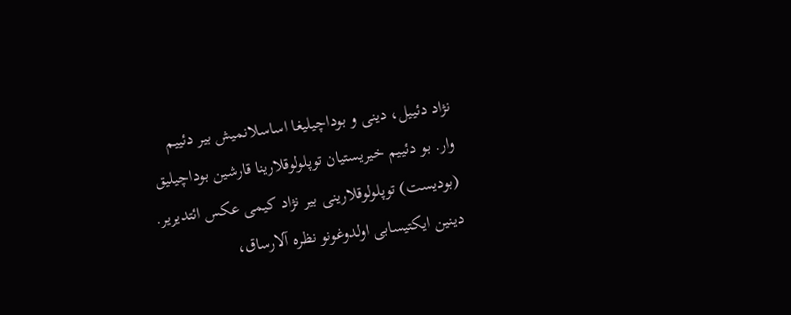نژاد دئییل، دینی و بوداچیلیغا اساسلانمیش بیر دئییم وار. بو دئییم خیریستیان توپلولوقلارینا قارشین بوداچیلیق (بودیست) توپلولوقلارینی بیر نژاد کیمی عکس ائتدیریر. دینین ایکتیسابی اولدوغونو نظره آلارساق،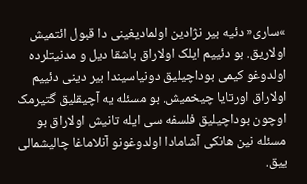»ساری« دئیه بیر نژادین اولمادیغینی دا قبول ائتمیش اولاریق. بو دئییم ایلک اولاراق باشقا دیل و مدنیتلرده اولدوغو کیمی بوداچیلیق دونیاسیندا بیر دینی دئییم اولاراق اورتایا چیخمیش. بو مسئله یه آچیقلیق گتیرمک اوچون بوداچیلیق فلسفه سی ایله تانیش اولاراق بو مسئله نین هانکی آشامادا اولدوغونو آنلاماغا چالیشمالی ییق.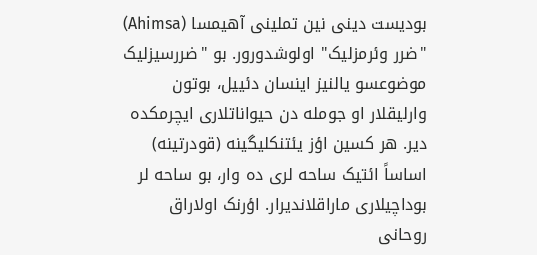بودیست دینی نین تملینی آهیمسا (Ahimsa) "ضرر وئرمزلیک" اولوشدورور. بو "ضررسیزلیک موضوعسو یالنیز اینسان دئییل، بوتون وارلیقلار او جومله دن حیواناتلاری ایچرمکده دیر. هر کسین اؤز یئتنکلیگینه (قودرتینه) اساساً ائتیک ساحه لری ده وار، بو ساحه لر بوداچیلاری ماراقلاندیرار. اؤرنک اولاراق روحانی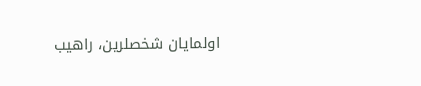اولمایان شخصلرین، راهیب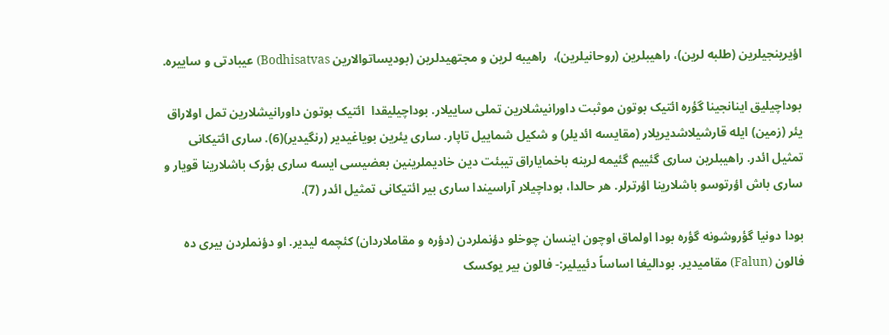اؤیرینجیلرین (طلبه لرین)، راهیبلرین (روحانیلرین)،  راهیبه لرین و مجتهیدلرین (بودیساتوالارین Bodhisatvas) عیبادتی و ساییره.

بوداچیلیق اینانجینا گؤره ائتیک بوتون موثبت داورانیشلارین تملی ساییلار. بوداچیلیقدا  ائتیک بوتون داورانیشلارین تمل اولاراق یئر (زمین) ایله قارشیلاشدیریلار (مقایسه ائدیلر) و شکیل شماییل تاپار. ساری یئرین بویاغیدیر (رنگیدیر)(6). ساری ائتیکانی تمثیل ائدر. راهیبلرین ساری گئییم گئیمه لرینه باخمایاراق تیبئت دین خادیملرینین بعضیسی ایسه ساری بؤرک باشلارینا قویار و ساری باش اؤرتوسو باشلارینا اؤرترلر. هر حالدا، بوداچیلار آراسیندا ساری بیر ائتیکانی تمثیل ائدر (7).

بودا دونیا گؤروشونه گؤره بودا اولماق اوچون اینسان چوخلو دؤنملردن (دؤره و مقاملاردان) کئچمه لیدیر. او دؤنملردن بیری ده فالون (Falun) مقامیدیر. بودالیغا اساساً دئییلیر:- فالون بیر یوکسک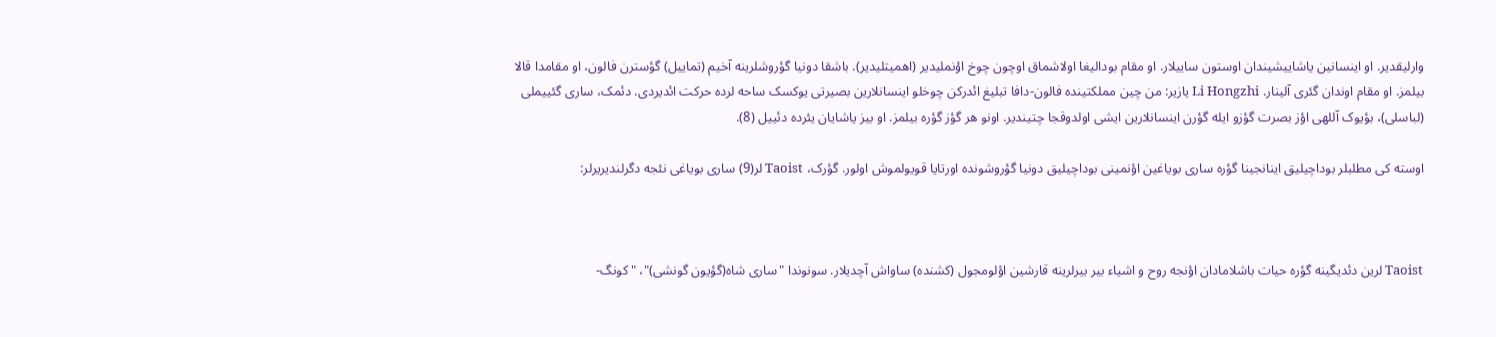وارلیقدیر. او اینسانین یاشاییشیندان اوستون ساییلار. او مقام بودالیغا اولاشماق اوچون چوخ اؤنملیدیر (اهمیتلیدیر). باشقا دونیا گؤروشلرینه آخیم (تماییل) گؤسترن فالون، او مقامدا قالا بیلمز. او مقام اوندان گئری آلینار. Li Hongzhi یازیر: من چین مملکتینده فالون-دافا تبلیغ ائدرکن چوخلو اینسانلارین بصیرتی یوکسک ساحه لرده حرکت ائدیردی. دئمک، ساری گئییملی (لباسلی)، بؤیوک آللهی اؤز بصرت گؤزو ایله گؤرن اینسانلارین ایشی اولدوقجا چتیندیر. اونو هر گؤز گؤره بیلمز. او بیز یاشایان یئرده دئییل (8).

اوسته کی مطلبلر بوداچیلیق اینانجینا گؤره ساری بویاغین اؤنمینی بوداچیلیق دونیا گؤروشونده اورتایا قویولموش اولور. گؤرک، Taoist لر(9) ساری بویاغی نئجه دگرلندیریرلر:



Taoist لرین دئدیگینه گؤره حیات باشلامادان اؤنجه روح و اشیاء بیر بیرلرینه قارشین اؤلومجول (کشنده) ساواش آچدیلار. سونوندا "ساری شاه(گؤیون گونشی)"، "کونگ-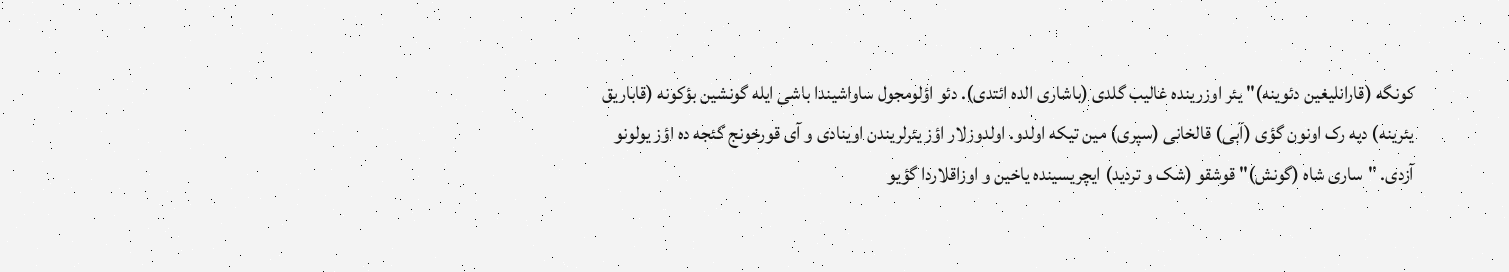کونگه (قارانلیغین دئوینه)" یئر اوزرینده غالیب گلدی (باشاری الده ائتدی). دئو اؤلومجول ساواشیندا باشی ایله گونشین بؤکونه (قاباریق یئرینه) دیه رک اونون گؤی (آبی) قالخانی (سپری) مین تیکه اولدو. اولدوزلار اؤز یئرلریندن اوینادی و آی قورخونج گئجه ده اؤز یولونو آزدی. "ساری شاه (گونش)" قوشقو (شک و تردید) ایچریسینده یاخین و اوزاقلاردا گؤیو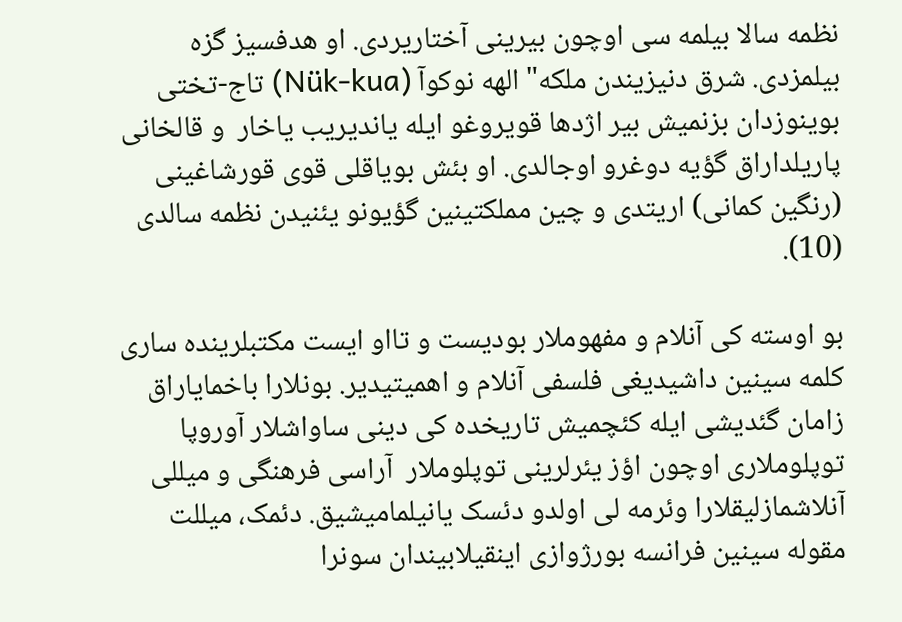نظمه سالا بیلمه سی اوچون بیرینی آختاریردی. او هدفسیز گزه بیلمزدی. شرق دنیزیندن ملکه" الهه نوکوآ (Nük-kua) تاج-تختی بوینوزدان بزنمیش بیر اژدها قویروغو ایله یاندیریب یاخار  و قالخانی پاریلداراق گؤیه دوغرو اوجالدی. او بئش بویاقلی قوی قورشاغینی (رنگین کمانی) اریتدی و چین مملکتینین گؤیونو یئنیدن نظمه سالدی (10).

بو اوسته کی آنلام و مفهوملار بودیست و تااو ایست مکتبلرینده ساری کلمه سینین داشیدیغی فلسفی آنلام و اهمیتیدیر. بونلارا باخمایاراق زامان گئدیشی ایله کئچمیش تاریخده کی دینی ساواشلار آوروپا توپلوملاری اوچون اؤز یئرلرینی توپلوملار  آراسی فرهنگی و میللی آنلاشمازلیقلارا وئرمه لی اولدو دئسک یانیلمامیشیق. دئمک، میللت مقوله سینین فرانسه بورژوازی اینقیلابیندان سونرا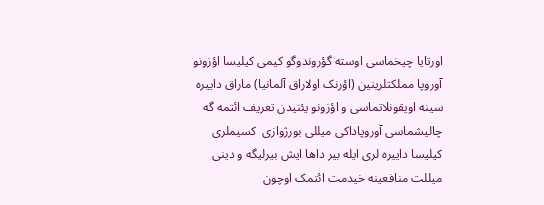اورتایا چیخماسی اوسته گؤروندوگو کیمی کیلیسا اؤزونو آوروپا مملکتلرینین (اؤرنک اولاراق آلمانیا) ماراق داییره سینه اویقونلاتماسی و اؤزونو یئنیدن تعریف ائتمه گه چالیشماسی آوروپاداکی میللی بورژوازی  کسیملری کیلیسا داییره لری ایله بیر داها ایش بیرلیگه و دینی میللت منافعینه خیدمت ائتمک اوچون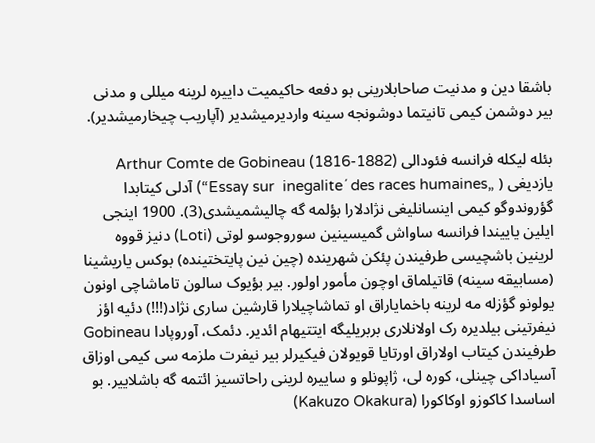باشقا دین و مدنیت صاحابلارینی بو دفعه حاکیمیت داییره لرینه میللی و مدنی بیر دوشمن کیمی تانیتما دوشونجه سینه واردیرمیشدیر (آپاریب چیخارمیشدیر).

بئله لیکله فرانسه فئودالی Arthur Comte de Gobineau (1816-1882) یازدیغی ( „Essay sur  inegalite´ des races humaines“) آدلی کیتابدا گؤروندوگو کیمی اینسانلیغی نژادلارا بؤلمه گه چالیشمیشدی(3). 1900 اینجی ایلین یاییندا فرانسه ساواش گمیسینین سوروجوسو لوتی (Loti) دنیز قووه لرینین باشچیسی طرفیندن پئکن شهرینده (چین نین پایتختینده) بوکس یاریشینا (مسابیقه سینه) قاتیلماق اوچون مأمور اولور. بیر بؤیوک سالون تاماشاچی اونون یولونو گؤزله مه لرینه باخمایاراق او تماشاچیلارا قارشین ساری نژاد(!!!) دئیه اؤز نیفرتینی بیلدیره رک اولانلاری بربریلیگه ایتتیهام ائدیر. دئمک، آوروپادا Gobineau طرفیندن کیتاب اولاراق اورتایا قویولان فیکیرلر بیر نیفرت ملزمه سی کیمی اوزاق آسیاداکی چینلی، کوره لی، ژاپونلو و ساییره لرینی راحاتسیز ائتمه گه باشلاییر. بو اساسدا کاکوزو اوکاکورا (Kakuzo Okakura)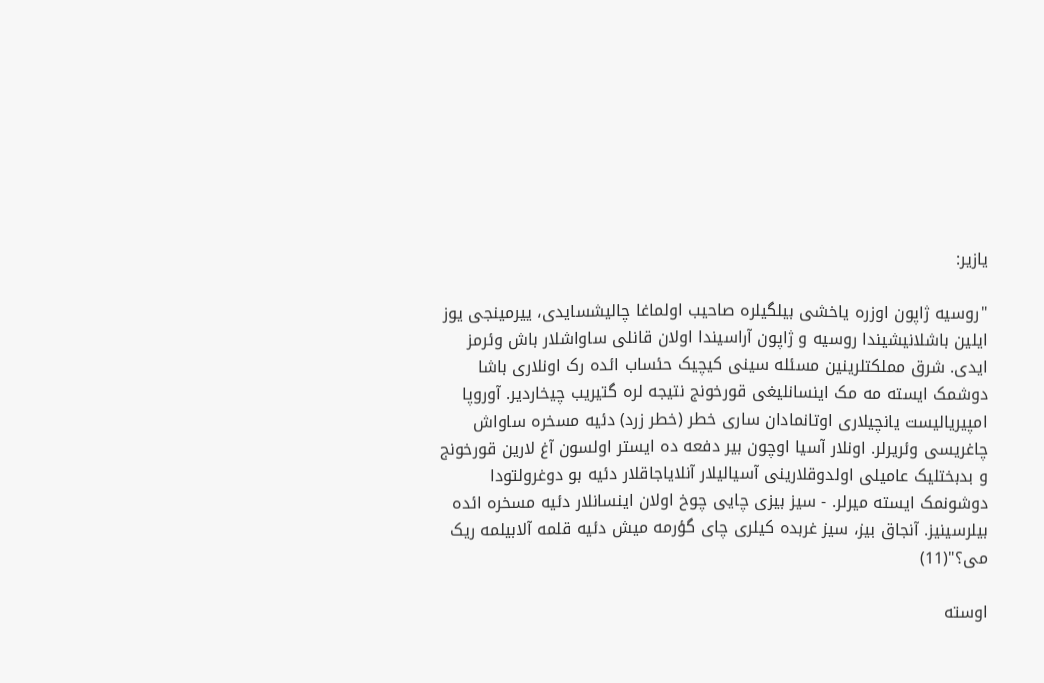یازیر:

"روسیه ژاپون اوزره یاخشی بیلگیلره صاحیب اولماغا چالیشسایدی، ییرمینجی یوز ایلین باشلانیشیندا روسیه و ژاپون آراسیندا اولان قانلی ساواشلار باش وئرمز ایدی. شرق مملکتلرینین مسئله سینی کیچیک حئساب ائده رک اونلاری باشا دوشمک ایسته مه مک اینسانلیغی قورخونج نتیجه لره گتیریب چیخاردیر. آوروپا امپیریالیست یانچیلاری اوتانمادان ساری خطر (خطر زرد) دئیه مسخره ساواش چاغریسی وئریرلر. اونلار آسیا اوچون بیر دفعه ده ایستر اولسون آغ لارین قورخونج و بدبختلیک عامیلی اولدوقلارینی آسیالیلار آنلایاجاقلار دئیه بو دوغرولتودا دوشونمک ایسته میرلر. - سیز بیزی چایی چوخ اولان اینسانلار دئیه مسخره ائده بیلرسینیز. آنجاق بیز، سیز غربده کیلری چای گؤرمه میش دئیه قلمه آلابیلمه ریک می؟"(11)

اوسته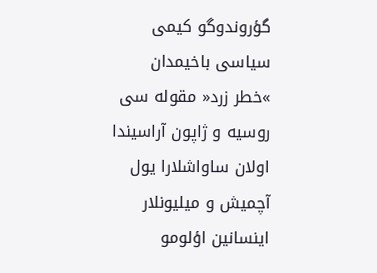گؤروندوگو کیمی سیاسی باخیمدان »خطر زرد« مقوله سی روسیه و ژاپون آراسیندا اولان ساواشلارا یول آچمیش و میلیونلار اینسانین اؤلومو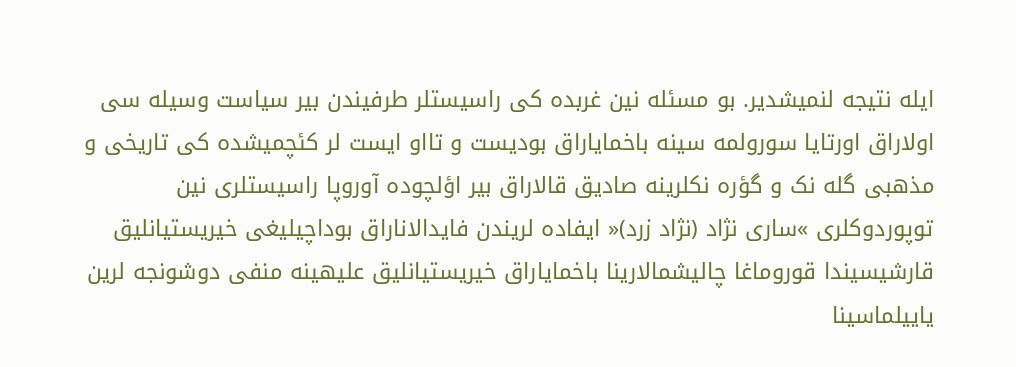ایله نتیجه لنمیشدیر. بو مسئله نین غربده کی راسیستلر طرفیندن بیر سیاست وسیله سی اولاراق اورتایا سورولمه سینه باخمایاراق بودیست و تااو ایست لر کئچمیشده کی تاریخی و مذهبی گله نک و گؤره نکلرینه صادیق قالاراق بیر اؤلچوده آوروپا راسیستلری نین توپوردوکلری »ساری نژاد (نژاد زرد)« ایفاده لریندن فایدالاناراق بوداچیلیغی خیریستیانلیق قارشیسیندا قوروماغا چالیشمالارینا باخمایاراق خیریستیانلیق علیهینه منفی دوشونجه لرین یاییلماسینا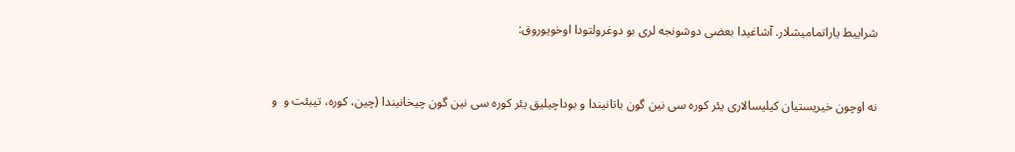شراییط یاراتمامیشلار. آشاغیدا بعضی دوشونجه لری بو دوغرولتودا اوخویوروق:



نه اوچون خیریستیان کیلیسالاری یئر کوره سی نین گون باتانیندا و بوداچیلیق یئر کوره سی نین گون چیخانیندا (چین، کوره، تیبئت و  و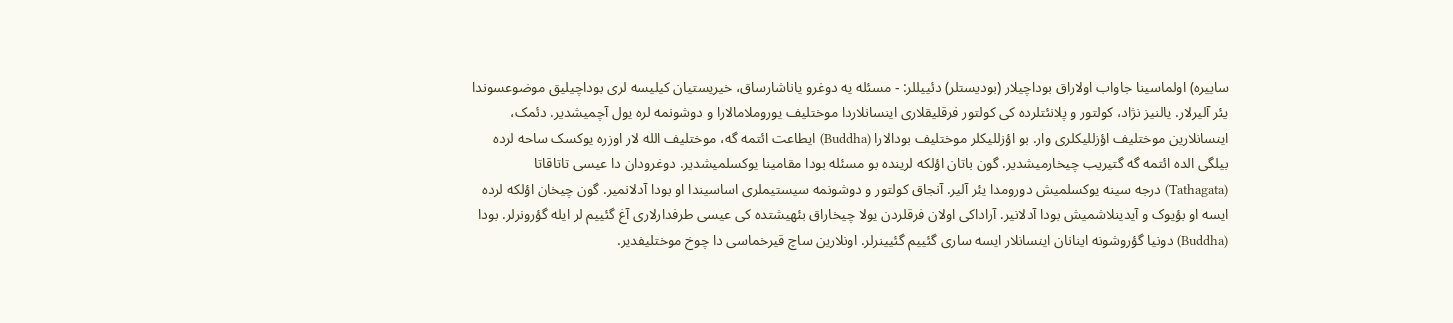ساییره) اولماسینا جاواب اولاراق بوداچیلار (بودیستلر) دئییللر: - مسئله یه دوغرو یاناشارساق، خیریستیان کیلیسه لری بوداچیلیق موضوعسوندا یئر آلیرلار. یالنیز نژاد، کولتور و پلانئتلرده کی کولتور فرقلیقلاری اینسانلاردا موختلیف یوروملامالارا و دوشونمه لره یول آچمیشدیر. دئمک، اینسانلارین موختلیف اؤزللیکلری وار. بو اؤزللیکلر موختلیف بودالارا (Buddha) ایطاعت ائتمه گه، موختلیف الله لار اوزره یوکسک ساحه لرده بیلگی الده ائتمه گه گتیریب چیخارمیشدیر. گون باتان اؤلکه لرینده بو مسئله بودا مقامینا یوکسلمیشدیر. دوغرودان دا عیسی تاتاقاتا (Tathagata) درجه سینه یوکسلمیش دورومدا یئر آلیر. آنجاق کولتور و دوشونمه سیستیملری اساسیندا او بودا آدلانمیر. گون چیخان اؤلکه لرده ایسه او بؤیوک و آیدینلاشمیش بودا آدلانیر. آراداکی اولان فرقلردن یولا چیخاراق بئهیشتده کی عیسی طرفدارلاری آغ گئییم لر ایله گؤرونرلر. بودا (Buddha) دونیا گؤروشونه اینانان اینسانلار ایسه ساری گئییم گئیینرلر. اونلارین ساچ قیرخماسی دا چوخ موختلیفدیر.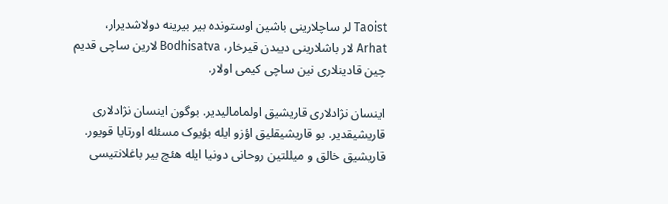Taoist لر ساچلارینی باشین اوستونده بیر بیرینه دولاشدیرار، Arhat لار باشلارینی دیبدن قیرخار، Bodhisatva لارین ساچی قدیم چین قادینلاری نین ساچی کیمی اولار.

اینسان نژادلاری قاریشیق اولمامالیدیر. بوگون اینسان نژادلاری قاریشیقدیر. بو قاریشیقلیق اؤزو ایله بؤیوک مسئله اورتایا قویور. قاریشیق خالق و میللتین روحانی دونیا ایله هئچ بیر باغلانتیسی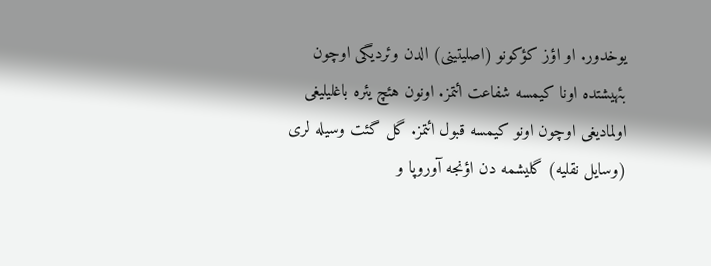یوخدور. او اؤز کؤکونو (اصلیتینی) الدن وئردیگی اوچون بئهیشتده اونا کیمسه شفاعت ائتمز. اونون هئچ یئره باغلیلیغی اولمادیغی اوچون اونو کیمسه قبول ائتمز. گل گئت وسیله لری (وسایل نقلیه) گلیشمه دن اؤنجه آوروپا و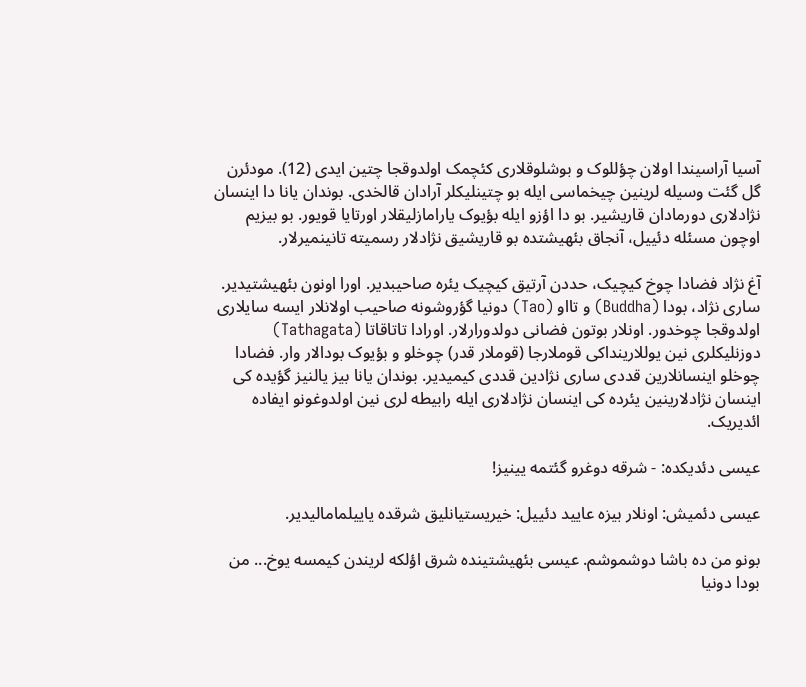آسیا آراسیندا اولان چؤللوک و بوشلوقلاری کئچمک اولدوقجا چتین ایدی (12). مودئرن گل گئت وسیله لرینین چیخماسی ایله بو چتینلیکلر آرادان قالخدی. بوندان یانا دا اینسان نژادلاری دورمادان قاریشیر. بو دا اؤزو ایله بؤیوک یارامازلیقلار اورتایا قویور. بو بیزیم اوچون مسئله دئییل، آنجاق بئهیشتده بو قاریشیق نژادلار رسمیته تانینمیرلار.

آغ نژاد فضادا چوخ کیچیک، حددن آرتیق کیچیک یئره صاحیبدیر. اورا اونون بئهیشتیدیر. ساری نژاد، بودا (Buddha) و تااو (Tao) دونیا گؤروشونه صاحیب اولانلار ایسه سایلاری اولدوقجا چوخدور. اونلار بوتون فضانی دولدورارلار. اورادا تاتاقاتا (Tathagata) دوزنلیکلری نین یوللارینداکی قوملارجا (قوملار قدر) چوخلو و بؤیوک بودالار وار. فضادا چوخلو اینسانلارین قددی ساری نژادین قددی کیمیدیر. بوندان یانا بیز یالنیز گؤیده کی اینسان نژادلارینین یئرده کی اینسان نژادلاری ایله رابیطه لری نین اولدوغونو ایفاده ائدیریک.

عیسی دئدیکده: - شرقه دوغرو گئتمه یینیز!

عیسی دئمیش: اونلار بیزه عایید دئییل: خیریستیانلیق شرقده یاییلمامالیدیر.

بونو من ده باشا دوشموشم. عیسی بئهیشتینده شرق اؤلکه لریندن کیمسه یوخ... من بودا دونیا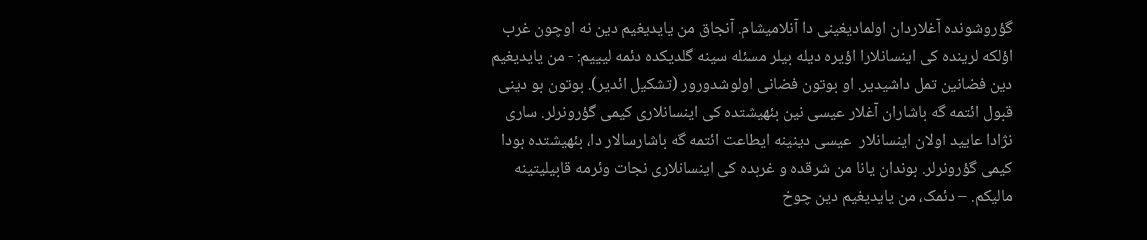گؤروشونده آغلاردان اولمادیغینی دا آنلامیشام. آنجاق من یایدیغیم دین نه اوچون غرب اؤلکه لرینده کی اینسانلارا اؤیره دیله بیلر مسئله سینه گلدیکده دئمه لیییم: - من یایدیغیم دین فضانین تمل داشیدیر. او بوتون فضانی اولوشدورور (تشکیل ائدیر). بوتون بو دینی قبول ائتمه گه باشاران آغلار عیسی نین بئهیشتده کی اینسانلاری کیمی گؤرونرلر. ساری نژادا عایید اولان اینسانلار  عیسی دینینه ایطاعت ائتمه گه باشارسالار دا، بئهیشتده بودا کیمی گؤرونرلر. بوندان یانا من شرقده و غربده کی اینسانلاری نجات وئرمه قابیلیتینه مالیکم. – دئمک، من یایدیغیم دین چوخ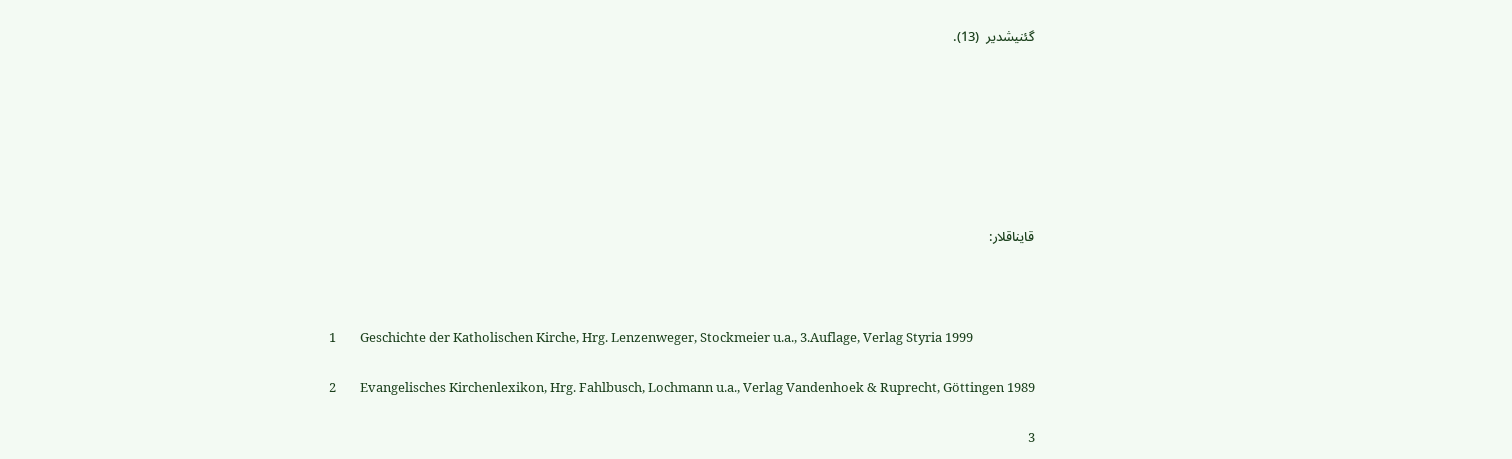گئنیشدیر  (13).







قایناقلار:



1        Geschichte der Katholischen Kirche, Hrg. Lenzenweger, Stockmeier u.a., 3.Auflage, Verlag Styria 1999

2        Evangelisches Kirchenlexikon, Hrg. Fahlbusch, Lochmann u.a., Verlag Vandenhoek & Ruprecht, Göttingen 1989

3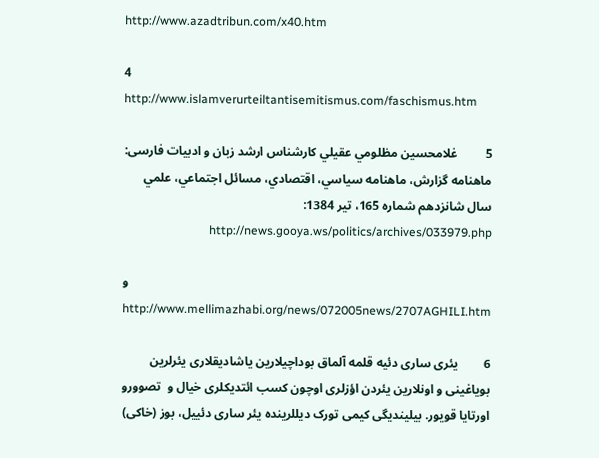http://www.azadtribun.com/x40.htm

4         http://www.islamverurteiltantisemitismus.com/faschismus.htm

5         غلامحسين مظلومي عقيلي کارشناس ارشد زبان و ادبیات فارسی: ماهنامه گزارش، ماهنامه سياسي، اقتصادي، مسائل اجتماعي، علمي سال شانزدهم شماره 165، تير 1384: http://news.gooya.ws/politics/archives/033979.php

و http://www.mellimazhabi.org/news/072005news/2707AGHILI.htm

6        یئری ساری دئیه قلمه آلماق بوداچیلارین یاشادیقلاری یئرلرین بویاغینی و اونلارین یئردن اؤزلری اوچون کسب ائتدیکلری خیال و  تصوورو اورتایا قویور. بیلیندیگی کیمی تورک دیللرینده یئر ساری دئییل، بوز (خاکی)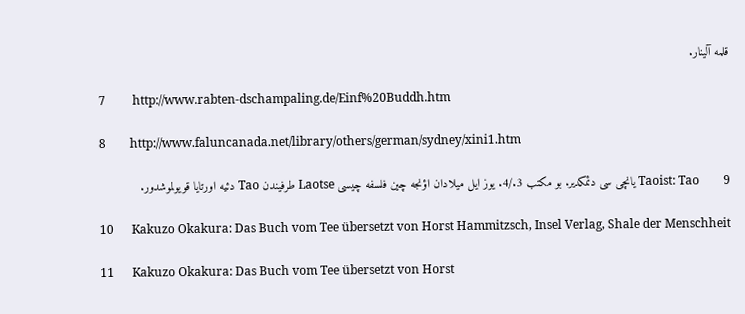قلمه آلینار.

7         http://www.rabten-dschampaling.de/Einf%20Buddh.htm

8        http://www.faluncanada.net/library/others/german/sydney/xini1.htm

9        Taoist: Tao یانچی سی دئمکدیر. بو مکتب 3./4. یوز ایل میلادان اؤنجه چین فلسفه چیسی Laotse طرفیندن Tao دئیه اورتایا قویولموشدور.

10      Kakuzo Okakura: Das Buch vom Tee übersetzt von Horst Hammitzsch, Insel Verlag, Shale der Menschheit

11      Kakuzo Okakura: Das Buch vom Tee übersetzt von Horst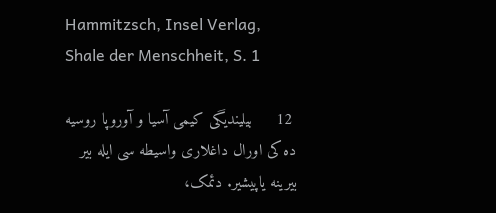Hammitzsch, Insel Verlag, Shale der Menschheit, S. 1

 12     بیلیندیگی کیمی آسیا و آوروپا روسیه ده کی اورال داغلاری واسیطه سی ایله بیر بیرینه یاپیشیر. دئمک،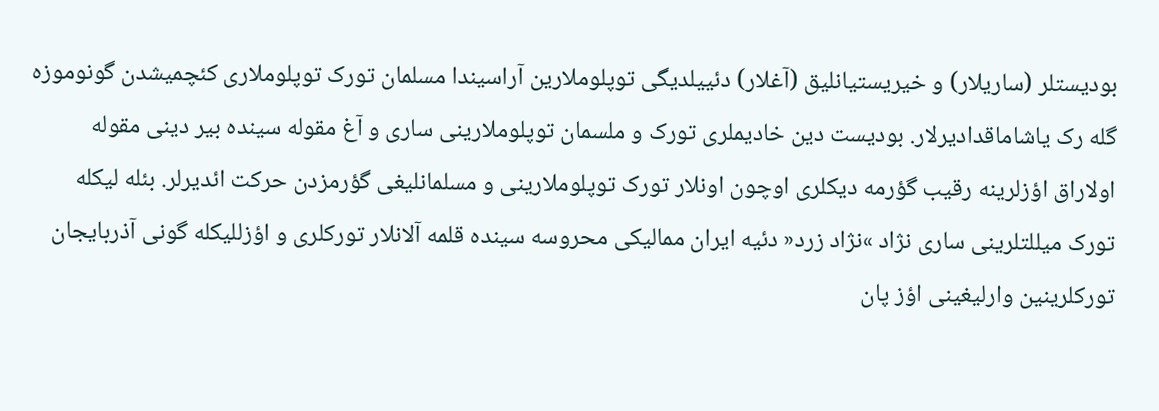بودیستلر (ساریلار) و خیریستیانلیق (آغلار) دئییلدیگی توپلوملارین آراسیندا مسلمان تورک توپلوملاری کئچمیشدن گونوموزه گله رک یاشاماقدادیرلار. بودیست دین خادیملری تورک و ملسمان توپلوملارینی ساری و آغ مقوله سینده بیر دینی مقوله اولاراق اؤزلرینه رقیب گؤرمه دیکلری اوچون اونلار تورک توپلوملارینی و مسلمانلیغی گؤرمزدن حرکت ائدیرلر. بئله لیکله تورک میللتلرینی ساری نژاد »نژاد زرد« دئیه ایران ممالیکی محروسه سینده قلمه آلانلار تورکلری و اؤزللیکله گونی آذربایجان تورکلرینین وارلیغینی اؤز پان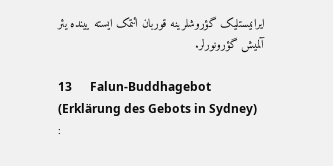ایرانیستلیک گؤروشلرینه قوربان ائتمک ایسته یینده یئر آلمیش گؤرونورلر.

13      Falun-Buddhagebot (Erklärung des Gebots in Sydney)            :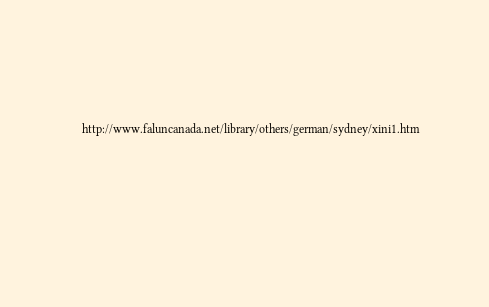http://www.faluncanada.net/library/others/german/sydney/xini1.htm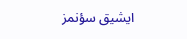ایشیق سؤنمز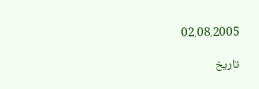02.08.2005

تاریخ